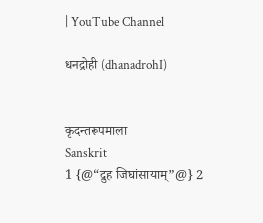| YouTube Channel

धनद्रोही (dhanadrohI)


कृदन्तरूपमाला
Sanskrit
1 {@“द्रुह जिघांसायाम्”@} 2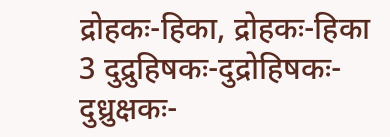द्रोहकः-हिका, द्रोहकः-हिका
3 दुद्रुहिषकः-दुद्रोहिषकः-दुध्रुक्षकः-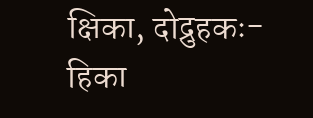क्षिका, दोद्रुहकः-हिका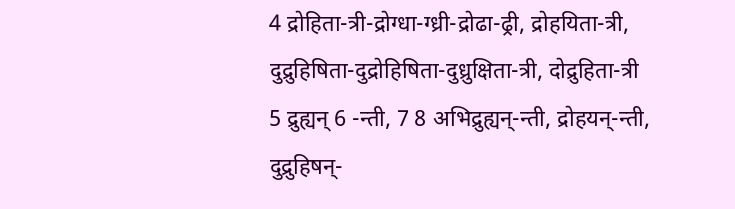4 द्रोहिता-त्री-द्रोग्धा-ग्ध्री-द्रोढा-ढ्री, द्रोहयिता-त्री, दुद्रुहिषिता-दुद्रोहिषिता-दुध्रुक्षिता-त्री, दोद्रुहिता-त्री
5 द्रुह्यन् 6 -न्ती, 7 8 अभिद्रुह्यन्-न्ती, द्रोहयन्-न्ती, दुद्रुहिषन्-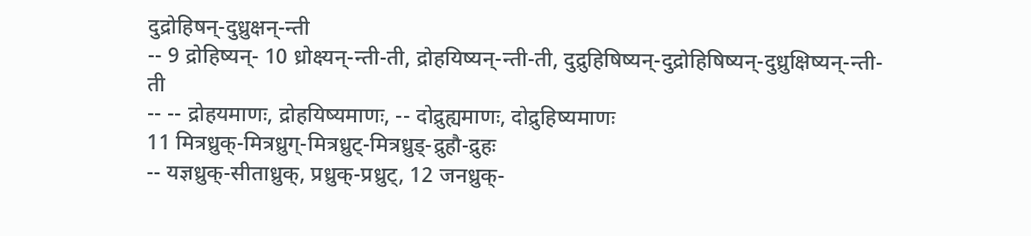दुद्रोहिषन्-दुध्रुक्षन्-न्ती
-- 9 द्रोहिष्यन्- 10 ध्रोक्ष्यन्-न्ती-ती, द्रोहयिष्यन्-न्ती-ती, दुद्रुहिषिष्यन्-दुद्रोहिषिष्यन्-दुध्रुक्षिष्यन्-न्ती-ती
-- -- द्रोहयमाणः, द्रोहयिष्यमाणः, -- दोद्रुह्यमाणः, दोद्रुहिष्यमाणः
11 मित्रध्रुक्-मित्रध्रुग्-मित्रध्रुट्-मित्रध्रुड्-द्रुहौ-द्रुहः
-- यज्ञध्रुक्-सीताध्रुक्, प्रध्रुक्-प्रध्रुट्, 12 जनध्रुक्-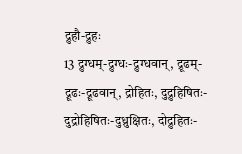द्रुहौ-द्रुहः
13 द्रुग्धम्-द्रुग्धः-द्रुग्धवान्, द्रूढम्-द्रूढः-द्रूढवान्, द्रोहितः, दुद्रुहिषितः-दुद्रोहिषितः-दुध्रुक्षितः, दोद्रुहितः-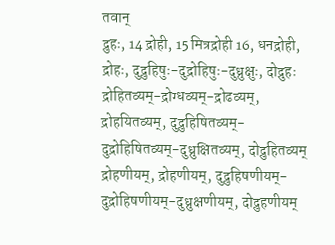तवान्
द्रुहः, 14 द्रोही, 15 मित्रद्रोही 16, धनद्रोही, द्रोहः, दुद्रुहिषुः-दुद्रोहिषुः-दुध्रुक्षुः, दोद्रुहः
द्रोहितव्यम्-द्रोग्धव्यम्-द्रोढव्यम्, द्रोहयितव्यम्, दुद्रुहिषितव्यम्-दुद्रोहिषितव्यम्-दुध्रुक्षितव्यम्, दोद्रुहितव्यम्
द्रोहणीयम्, द्रोहणीयम्, दुद्रुहिषणीयम्-दुद्रोहिषणीयम्-दुध्रुक्षणीयम्, दोद्रुहणीयम्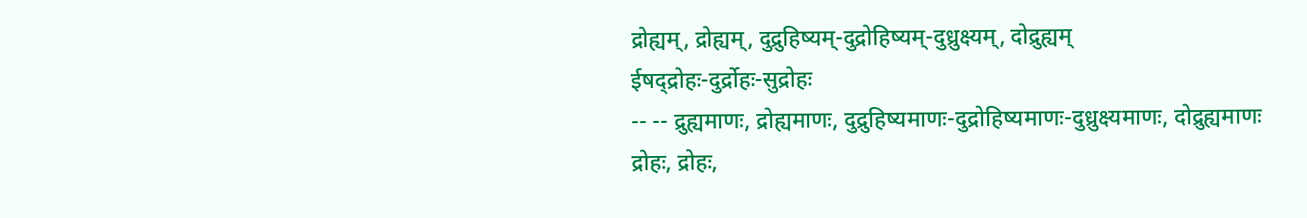द्रोह्यम्, द्रोह्यम्, दुद्रुहिष्यम्-दुद्रोहिष्यम्-दुध्रुक्ष्यम्, दोद्रुह्यम्
ईषद्द्रोहः-दुर्द्रोहः-सुद्रोहः
-- -- द्रुह्यमाणः, द्रोह्यमाणः, दुद्रुहिष्यमाणः-दुद्रोहिष्यमाणः-दुध्रुक्ष्यमाणः, दोद्रुह्यमाणः
द्रोहः, द्रोहः,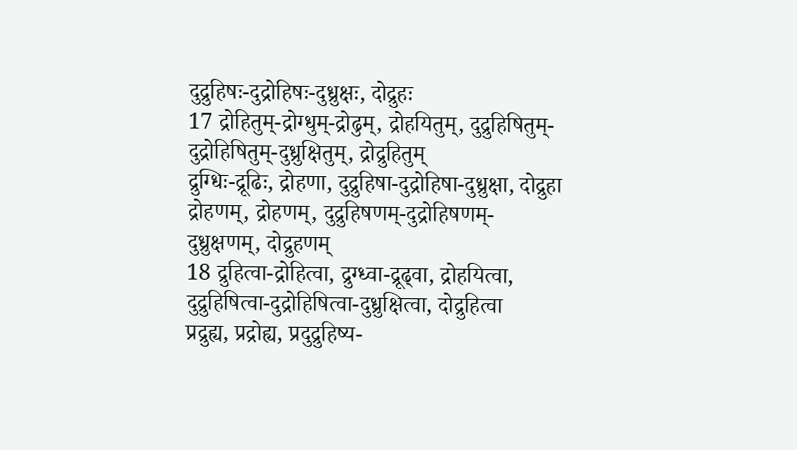दुद्रुहिषः-दुद्रोहिषः-दुध्रुक्षः, दोद्रुहः
17 द्रोहितुम्-द्रोग्धुम्-द्रोढुम्, द्रोहयितुम्, दुद्रुहिषितुम्-दुद्रोहिषितुम्-दुध्रुक्षितुम्, द्रोद्रुहितुम्
द्रुग्धिः-द्रूढिः, द्रोहणा, दुद्रुहिषा-दुद्रोहिषा-दुध्रुक्षा, दोद्रुहा
द्रोहणम्, द्रोहणम्, दुद्रुहिषणम्-दुद्रोहिषणम्-दुध्रुक्षणम्, दोद्रुहणम्
18 द्रुहित्वा-द्रोहित्वा, द्रुग्ध्वा-द्रूढ्वा, द्रोहयित्वा, दुद्रुहिषित्वा-दुद्रोहिषित्वा-दुध्रुक्षित्वा, दोद्रुहित्वा
प्रद्रुह्य, प्रद्रोह्य, प्रदुद्रुहिष्य-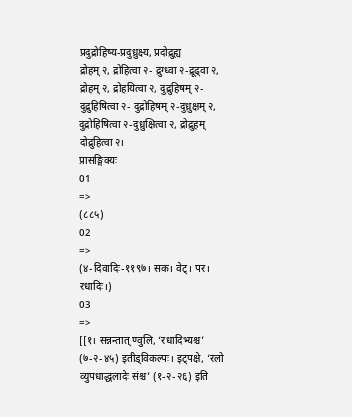प्रदुद्रोहिष्य-प्रदुध्रुक्ष्य, प्रदोद्रुह्य
द्रोहम् २, द्रोहित्वा २- द्रुग्ध्वा २-द्रूढ्वा २, द्रोहम् २, द्रोहयित्वा २, दुद्रुहिषम् २- दुद्रुहिषित्वा २- दुद्रोहिषम् २-दुध्रुक्षम् २, दुद्रोहिषित्वा २-दुध्रुक्षित्वा २, द्रोद्रुहम्
दोद्रुहित्वा २।
प्रासङ्गिक्यः
01
=>
(८८५)
02
=>
(४-दिवादिः-११९७। सक। वेट्। पर। रधादिः।)
03
=>
[[१। सन्नन्तात् ण्वुलि, ‘रधादिभ्यश्च’ (७-२-४५) इतीड्विकल्पः। इट्पक्षे, ‘रलो व्युपधाद्धलादेः संश्च’ (१-२-२६) इति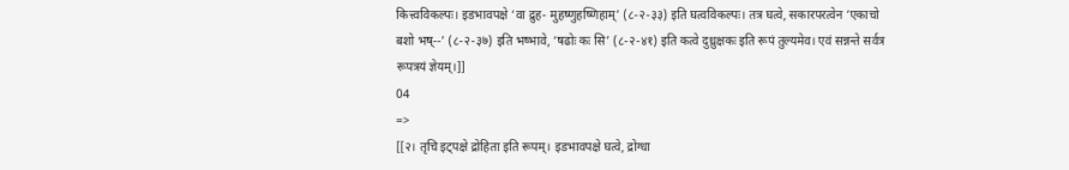कित्त्वविकल्पः। इडभावपक्षे ‘वा द्रुह- मुहष्णुहष्णिहाम्’ (८-२-३३) इति घत्वविकल्पः। तत्र घत्वे, सकारपरत्वेन ‘एकाचो बशो भष्--’ (८-२-३७) इति भष्भावे, ‘षढोः कः सि’ (८-२-४१) इति कत्वे दुध्रुक्षकः इति रूपं तुल्यमेव। एवं सन्नन्ते सर्वत्र रूपत्रयं ज्ञेयम्।]]
04
=>
[[२। तृचि इट्पक्षे द्रोहिता इति रूपम्। इडभावपक्षे घत्वे, द्रोग्धा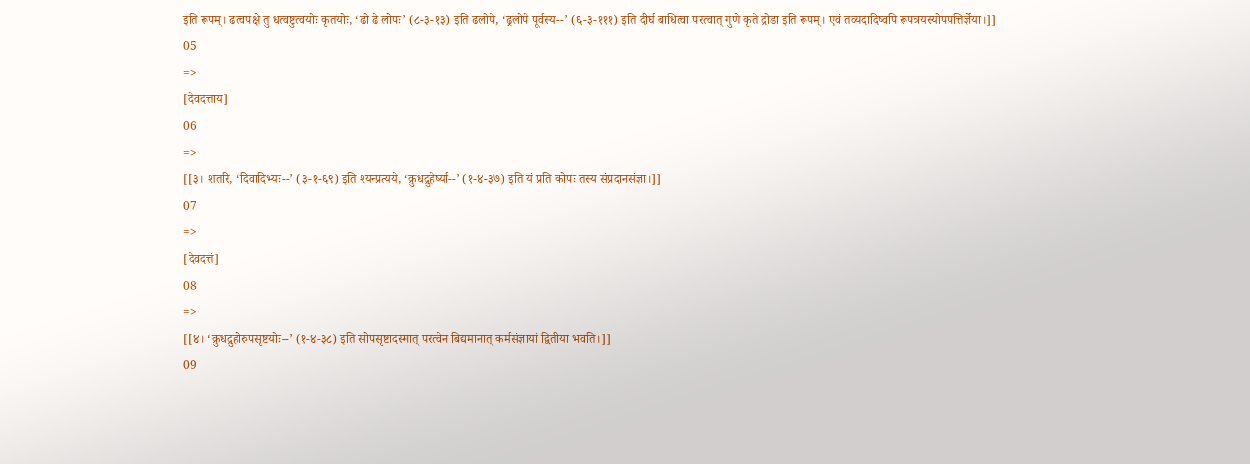इति रूपम्। ढत्वपक्षे तु धत्वष्टुत्वयोः कृतयोः, ‘ढो ढे लोपः’ (८-३-१३) इति ढलोपे, ‘ढ्रलोपे पूर्वस्य--’ (६-३-१११) इति दीर्घ बाधित्वा परत्वात् गुणे कृते द्रोडा इति रूपम्। एवं तव्यदादिष्वपि रूपत्रयस्योपपत्तिर्ज्ञेया।]]
05
=>
[देवदत्ताय]
06
=>
[[३। शतरि, ‘दिवादिभ्यः--’ (३-१-६९) इति श्यन्प्रत्यये, ‘क्रुधद्रुहेर्ष्या--’ (१-४-३७) इति यं प्रति कोपः तस्य संप्रदानसंज्ञा।]]
07
=>
[देवदत्तं]
08
=>
[[४। ‘क्रुधद्रुहोरुपसृष्टयोः--’ (१-४-३८) इति सोपसृष्टादस्मात् परत्वेन बिद्यमानात् कर्मसंज्ञायां द्वितीया भवति।]]
09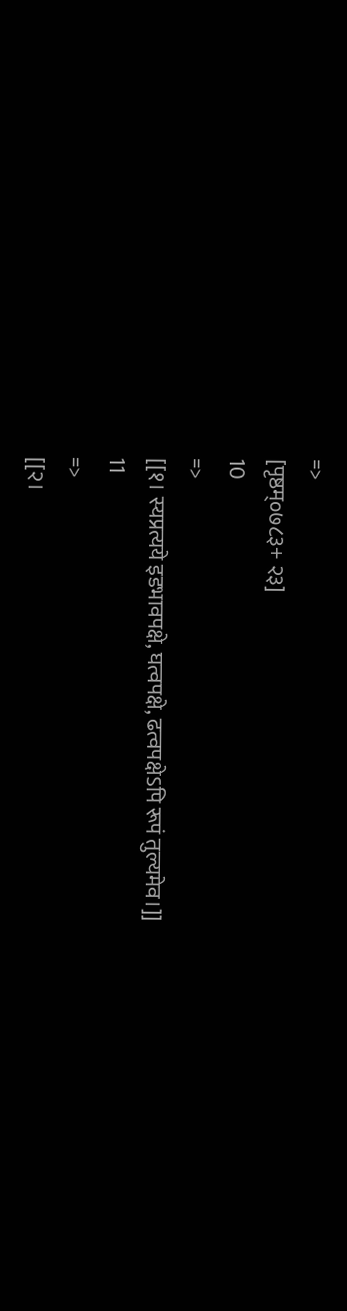=>
[पृष्ठम्०७८३+ २३]
10
=>
[[१। स्यप्रत्यये इडभावपक्षे, घत्वपक्षे, ढत्वपक्षेऽपि रूपं तुल्यमेव।]]
11
=>
[[२।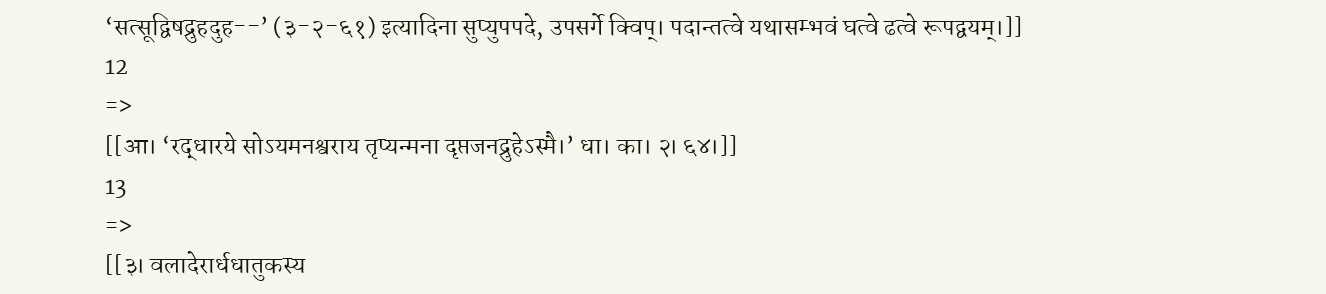‘सत्सूद्विषद्रुहदुह--’ (३-२-६१) इत्यादिना सुप्युपपदे, उपसर्गे क्विप्। पदान्तत्वे यथासम्भवं घत्वे ढत्वे रूपद्वयम्।]]
12
=>
[[आ। ‘रद्धारये सोऽयमनश्वराय तृप्यन्मना दृप्तजनद्रुहेऽस्मै।’ धा। का। २। ६४।]]
13
=>
[[३। वलादेरार्धधातुकस्य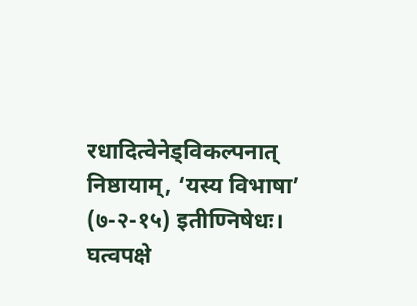रधादित्वेनेड्विकल्पनात् निष्ठायाम्, ‘यस्य विभाषा’ (७-२-१५) इतीण्निषेधः। घत्वपक्षे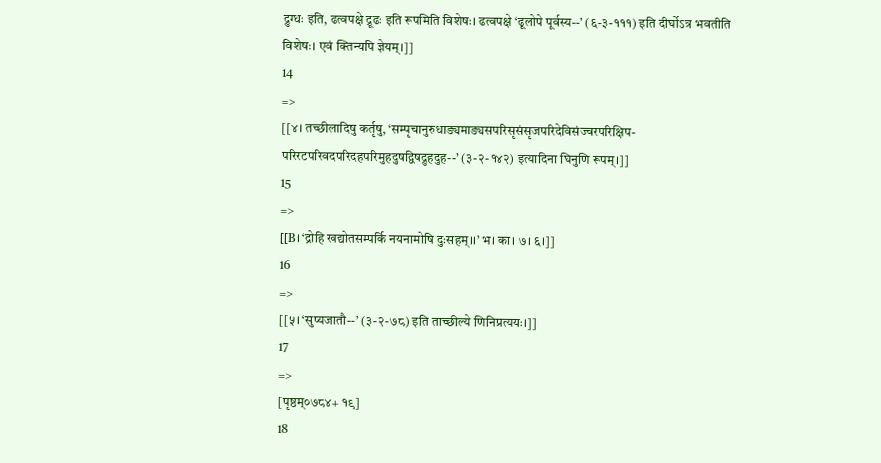द्रुग्धः इति, ढत्वपक्षे द्रूढः इति रूपमिति विशेषः। ढत्वपक्षे ‘ढूलोपे पूर्वस्य--’ (६-३-१११) इति दीर्घोऽत्र भवतीति विशेषः। एवं क्तिन्यपि ज्ञेयम्।]]
14
=>
[[४। तच्छीलादिषु कर्तृषु, ‘सम्पृचानुरुधाङ्यमाङ्यसपरिसृसंसृजपरिदेविसंज्वरपरिक्षिप- परिरटपरिवदपरिदहपरिमुहदुषद्विषद्रुहदुह--’ (३-२-१४२) इत्यादिना घिनुणि रूपम्।]]
15
=>
[[B। ‘द्रोहि खद्योतसम्पर्कि नयनामोषि दुःसहम्।।’ भ। का। ७। ६।]]
16
=>
[[५। ‘सुप्यजातौ--’ (३-२-७८) इति ताच्छील्ये णिनिप्रत्ययः।]]
17
=>
[पृष्ठम्०७८४+ १९]
18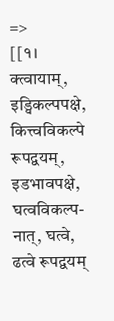=>
[[१। क्त्वायाम्, इड्विकल्पपक्षे, कित्त्वविकल्पे रूपद्वयम्, इडभावपक्षे, घत्वविकल्प- नात्, घत्वे, ढत्वे रूपद्वयम्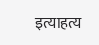इत्याहत्य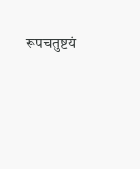रूपचतुष्टयं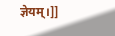ज्ञेयम्।]]